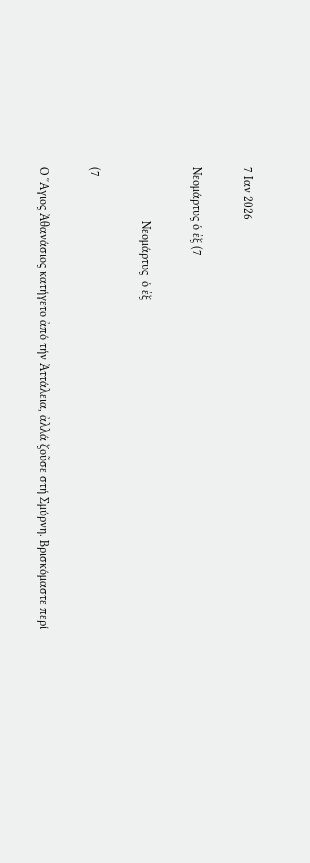7 Ιαν 2026

Νεομάρτυς ὁ ἐξ (7

                  Νεομάρτυς  ὁ ἐξ

(7

Ο ῞Αγιος Ἀθανάσιος κατήγετο ἀπό τήν Ἀττάλεια, ἀλλά ζοῦσε στή Σμύρνη. Βρισκόμαστε περί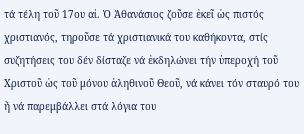τά τέλη τοῦ 17ου αἰ. Ὁ Ἀθανάσιος ζοῦσε ἐκεῖ ὡς πιστός χριστιανός, τηροῦσε τά χριστιανικά του καθήκοντα, στίς συζητήσεις του δέν δίσταζε νά ἐκδηλώνει τήν ὑπεροχή τοῦ Χριστοῦ ὡς τοῦ μόνου ἀληθινοῦ Θεοῦ, νά κάνει τόν σταυρό του ἤ νά παρεμβάλλει στά λόγια του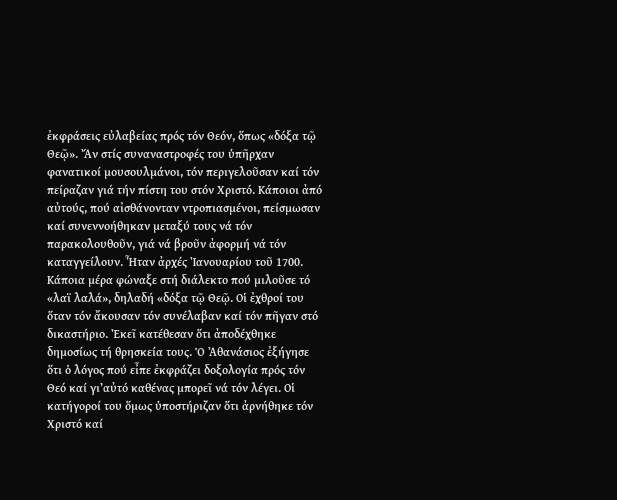ἐκφράσεις εὐλαβείας πρός τόν Θεόν, ὅπως «δόξα τῷ Θεῷ». Ἄν στίς συναναστροφές του ὑπῆρχαν φανατικοί μουσουλμάνοι, τόν περιγελοῦσαν καί τόν πείραζαν γιά τήν πίστη του στόν Χριστό. Κάποιοι ἀπό αὐτούς, πού αἰσθάνονταν ντροπιασμένοι, πείσμωσαν καί συνεννοήθηκαν μεταξύ τους νά τόν παρακολουθοῦν, γιά νά βροῦν ἀφορμή νά τόν καταγγείλουν. Ἦταν ἀρχές Ἰανουαρίου τοῦ 1700. Κάποια μέρα φώναξε στή διάλεκτο πού μιλοῦσε τό «λαϊ λαλά», δηλαδή «δόξα τῷ Θεῷ. Οἱ ἐχθροί του ὅταν τόν ἄκουσαν τόν συνέλαβαν καί τόν πῆγαν στό δικαστήριο. Ἐκεῖ κατέθεσαν ὅτι ἀποδέχθηκε δημοσίως τή θρησκεία τους. Ὁ Ἀθανάσιος ἐξήγησε ὅτι ὁ λόγος πού εἶπε ἐκφράζει δοξολογία πρός τόν Θεό καί γι’αὐτό καθένας μπορεῖ νά τόν λέγει. Οἱ κατήγοροί του ὅμως ὑποστήριζαν ὅτι ἀρνήθηκε τόν Χριστό καί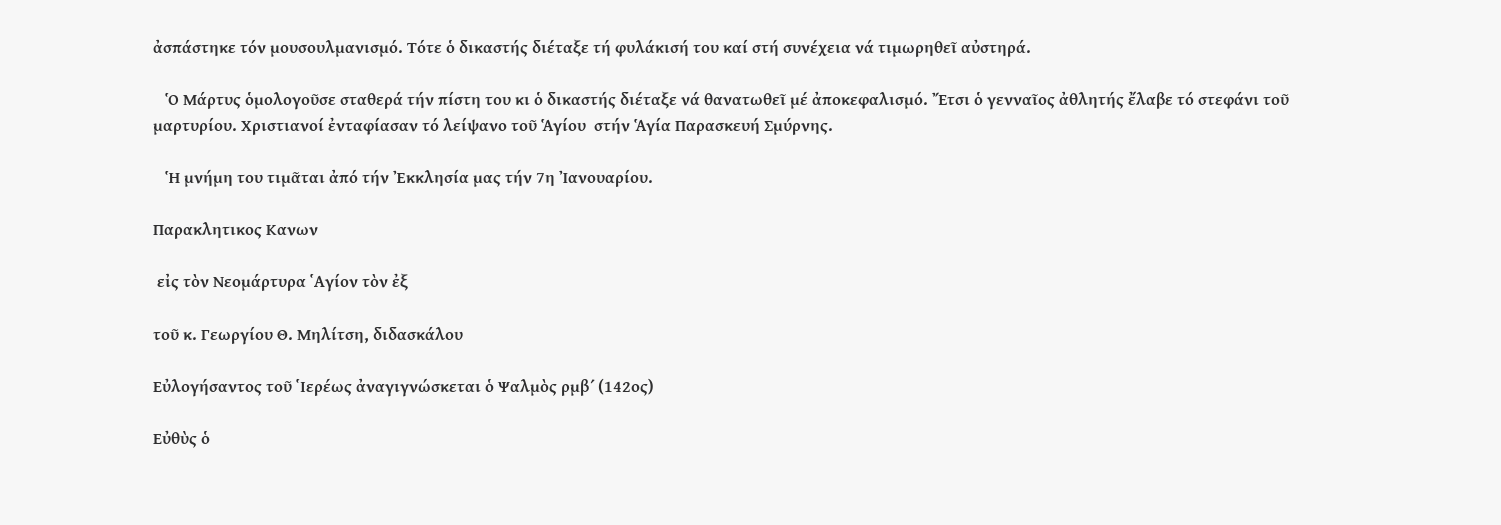ἀσπάστηκε τόν μουσουλμανισμό. Τότε ὁ δικαστής διέταξε τή φυλάκισή του καί στή συνέχεια νά τιμωρηθεῖ αὐστηρά.

   Ὁ Μάρτυς ὁμολογοῦσε σταθερά τήν πίστη του κι ὁ δικαστής διέταξε νά θανατωθεῖ μέ ἀποκεφαλισμό. Ἔτσι ὁ γενναῖος ἀθλητής ἔλαβε τό στεφάνι τοῦ μαρτυρίου. Χριστιανοί ἐνταφίασαν τό λείψανο τοῦ Ἁγίου  στήν Ἁγία Παρασκευή Σμύρνης.

   Ἡ μνήμη του τιμᾶται ἀπό τήν Ἐκκλησία μας τήν 7η Ἰανουαρίου.

Παρακλητικος Κανων

 εἰς τὸν Νεομάρτυρα ῾Αγίον τὸν ἐξ

τοῦ κ. Γεωργίου Θ. Μηλίτση, διδασκάλου

Εὐλογήσαντος τοῦ ῾Ιερέως ἀναγιγνώσκεται ὁ Ψαλμὸς ρμβ´ (142ος)

Εὐθὺς ὁ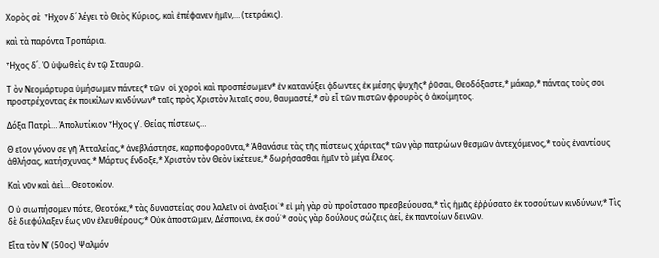Χορὸς σὲ  Ἦχον δ´ λέγει τὸ Θεὸς Κύριος, καὶ ἐπέφανεν ἡμῖν,… (τετράκις).

καὶ τὰ παρόντα Τροπάρια.

Ἦχος δ΄. Ὁ ὑψωθεὶς ἐν τῷ Σταυρῶ.

Τ ὸν Νεομάρτυρα ὑμήσωμεν πάντες* τῶν  οἱ χοροὶ καὶ προσπέσωμεν* ἐν κατανύξει ᾀδωντες ἐκ μέσης ψυχῆς* ῥῦσαι, Θεοδόξαστε,* μάκαρ,* πάντας τοὺς σοι προστρέχοντας ἐκ ποικίλων κινδύνων* ταῖς πρὸς Χριστὸν λιταῖς σου, θαυμαστέ,* σὺ εἶ τῶν πιστῶν φρουρὸς ὁ ἀκοίμητος.

Δόξα Πατρὶ… Ἀπολυτίκιον Ἦχος γ’. Θείας πίστεως…

Θ εῖον γόνον σε γῆ Ἀτταλείας,* ἀνεβλάστησε, καρποφοροῦντα,* Ἀθανάσιε τὰς τῆς πίστεως χάριτας* τῶν γὰρ πατρώων θεσμῶν ἀντεχόμενος,* τοὺς ἐναντίους ἀθλήσας, κατήσχυνας.* Μάρτυς ἔνδοξε,* Χριστὸν τὸν Θεὸν ἱκέτευε,* δωρήσασθαι ἡμῖν τὸ μέγα ἔλεος.

Καὶ νῦν καὶ ἀεὶ… Θεοτοκίον.

Ο ὐ σιωπήσομεν πότε, Θεοτόκε,* τὰς δυναστείας σου λαλεῖν οἱ ἀναξιοι˙* εἰ μὴ γὰρ σὺ προΐστασο πρεσβεύουσα,* τὶς ἡμᾶς ἐῤῥύσατο ἐκ τοσούτων κινδύνων;* Τὶς δὲ διεφύλαξεν ἕως νῦν ἐλευθέρους;* Οὐκ ἀποστῶμεν, Δέσποινα, ἐκ σού˙* σοὺς γὰρ δούλους σώζεις ἀεί, ἐκ παντοίων δεινῶν.

Εἶτα τὸν Νʹ (50ος) Ψαλμόν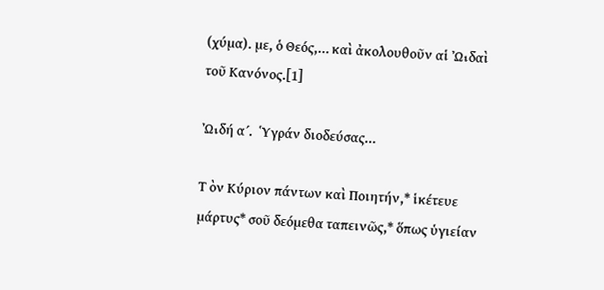(χύμα). με, ὁ Θεός,… καὶ ἀκολουθοῦν αἱ ᾨδαὶ τοῦ Κανόνος.[1]

ᾨδή α´.  ῾Υγράν διοδεύσας…

Τ ὸν Κύριον πάντων καὶ Ποιητήν,* ἱκέτευε μάρτυς* σοῦ δεόμεθα ταπεινῶς,* ὅπως ὑγιείαν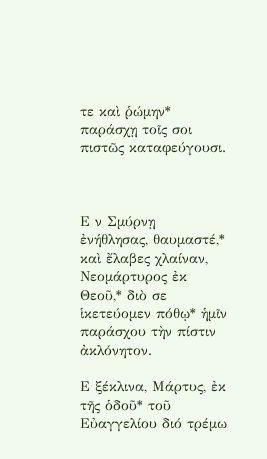τε καὶ ῥώμην* παράσχῃ τοῖς σοι πιστῶς καταφεύγουσι.



Ε ν Σμύρνῃ ἐνήθλησας, θαυμαστέ,* καὶ ἔλαβες χλαίναν, Νεομάρτυρος ἐκ Θεοῦ,* διὸ σε ἱκετεύομεν πόθῳ* ἡμῖν παράσχου τὴν πίστιν ἀκλόνητον.

Ε ξέκλινα, Μάρτυς, ἐκ τῆς ὁδοῦ* τοῦ Εὐαγγελίου διό τρέμω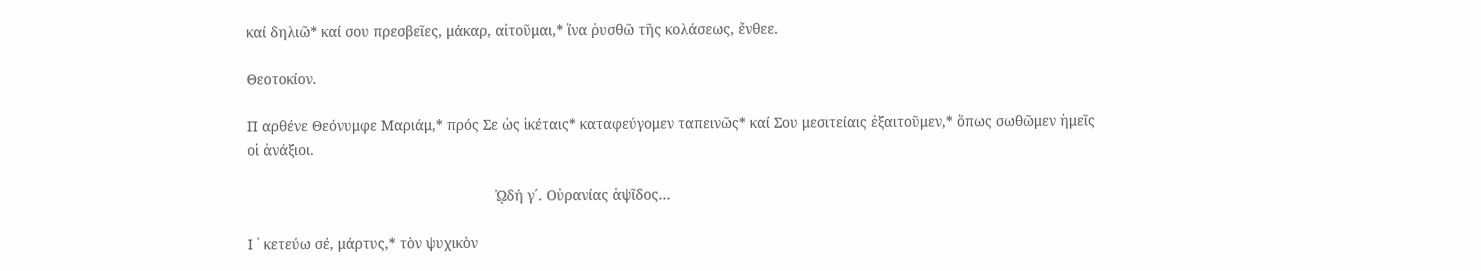καί δηλιῶ* καί σου πρεσβεῖες, μάκαρ, αἰτοῦμαι,* ἵνα ῥυσθῶ τῆς κολάσεως, ἔνθεε.

Θεοτοκίον.

Π αρθένε Θεόνυμφε Μαριάμ,* πρός Σε ὡς ἱκέταις* καταφεύγομεν ταπεινῶς* καί Σου μεσιτείαις ἐξαιτοῦμεν,* ὅπως σωθῶμεν ἡμεῖς οἱ ἀνάξιοι.

                                                              ᾨδή γ´. Οὐρανίας ἁψῖδος…

Ι ῾ κετεύω σέ, μάρτυς,* τὸν ψυχικὸν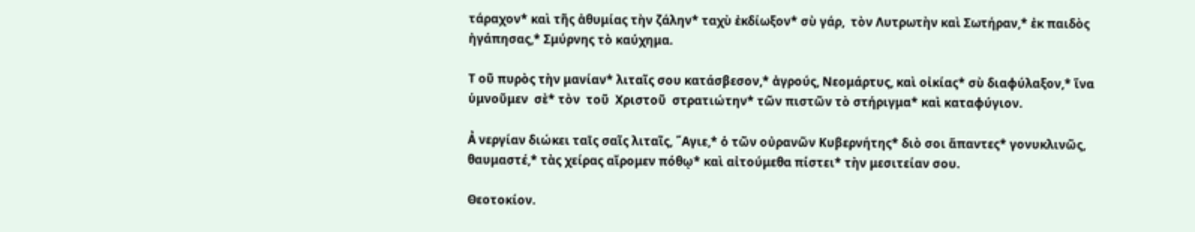τάραχον* καὶ τῆς ἀθυμίας τὴν ζάλην* ταχὺ ἐκδίωξον* σὺ γάρ,  τὸν Λυτρωτὴν καὶ Σωτήραν,* ἐκ παιδὸς ἠγάπησας,* Σμύρνης τὸ καύχημα.

Τ οῦ πυρὸς τὴν μανίαν* λιταῖς σου κατάσβεσον,* ἀγρούς, Νεομάρτυς, καὶ οἰκίας* σὺ διαφύλαξον,* ἵνα  ὑμνοῦμεν  σὲ* τὸν  τοῦ  Χριστοῦ  στρατιώτην* τῶν πιστῶν τὸ στήριγμα* καὶ καταφύγιον.

Α̉ νεργίαν διώκει ταῑς σαῖς λιταῖς, ῞Αγιε,* ὁ τῶν οὐρανῶν Κυβερνήτης* διὸ σοι ἅπαντες* γονυκλινῶς, θαυμαστέ,* τὰς χείρας αἴρομεν πόθῳ* καὶ αἰτούμεθα πίστει* τὴν μεσιτείαν σου.

Θεοτοκίον.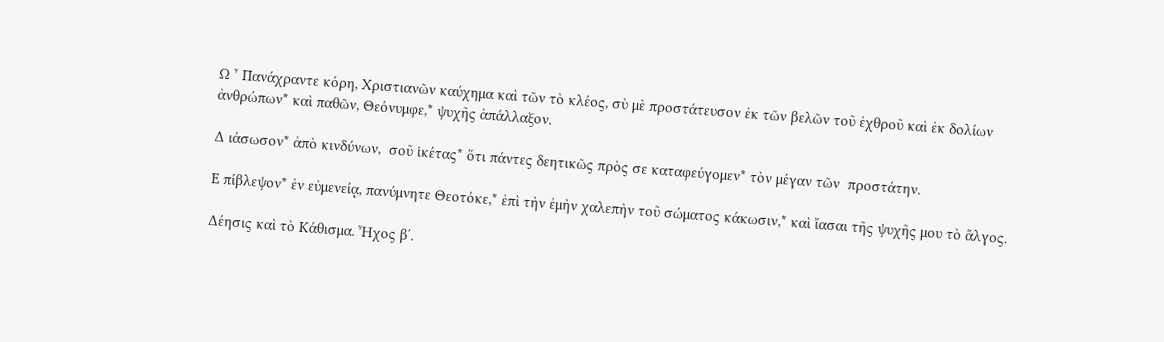Ω ῏ Πανάχραντε κόρη, Χριστιανῶν καύχημα καὶ τῶν τὸ κλέος, σὺ μὲ προστάτευσον ἐκ τῶν βελῶν τοῦ ἐχθροῦ καὶ ἐκ δολίων ἀνθρώπων* καὶ παθῶν, Θεόνυμφε,* ψυχῆς ἁπάλλαξον.

Δ ιάσωσον* ἀπὸ κινδύνων,  σοῦ ἱκέτας* ὅτι πάντες δεητικῶς πρὸς σε καταφεύγομεν* τὸν μέγαν τῶν  προστάτην.

Ε πίβλεψον* ἐν εὐμενείᾳ, πανύμνητε Θεοτόκε,* ἐπὶ τὴν ἐμὴν χαλεπὴν τοῦ σώματος κάκωσιν,* καὶ ἴασαι τῆς ψυχῆς μου τὸ ἄλγος.

Δέησις καὶ τὸ Κάθισμα. Ἦχος βʹ.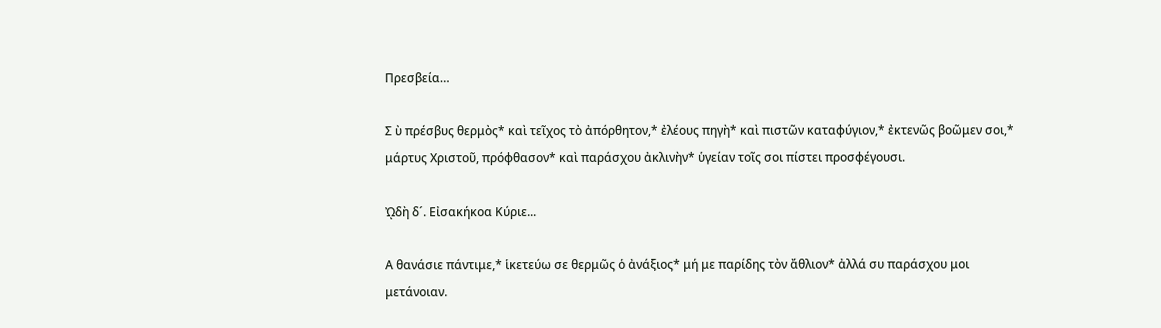Πρεσβεία…

Σ ὺ πρέσβυς θερμὸς* καὶ τεῖχος τὸ ἀπόρθητον,* ἐλέους πηγὴ* καὶ πιστῶν καταφύγιον,* ἐκτενῶς βοῶμεν σοι,*  μάρτυς Χριστοῦ, πρόφθασον* καὶ παράσχου ἀκλινὴν* ὑγείαν τοῖς σοι πίστει προσφέγουσι.

ᾨδὴ δ´. Εἰσακήκοα Κύριε...

Α θανάσιε πάντιμε,* ἱκετεύω σε θερμῶς ὁ ἀνάξιος* μή με παρίδης τὸν ἄθλιον* ἀλλά συ παράσχου μοι μετάνοιαν.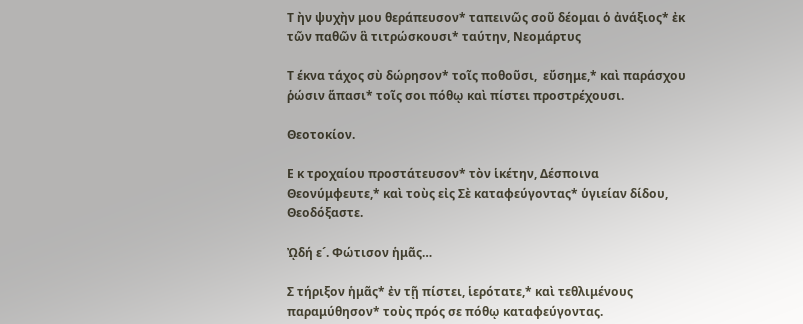Τ ὴν ψυχὴν μου θεράπευσον* ταπεινῶς σοῦ δέομαι ὁ ἀνάξιος* ἐκ τῶν παθῶν ἃ τιτρώσκουσι* ταύτην, Νεομάρτυς

Τ έκνα τάχος σὺ δώρησον* τοῖς ποθοῦσι,  εὔσημε,* καὶ παράσχου ῥώσιν ἅπασι* τοῖς σοι πόθῳ καὶ πίστει προστρέχουσι.

Θεοτοκίον.

Ε κ τροχαίου προστάτευσον* τὸν ἱκέτην, Δέσποινα Θεονύμφευτε,* καὶ τοὺς εἰς Σὲ καταφεύγοντας* ὑγιείαν δίδου, Θεοδόξαστε.

ᾨδή ε´. Φώτισον ἡμᾶς…

Σ τήριξον ἡμᾶς* ἐν τῇ πίστει, ἱερότατε,* καὶ τεθλιμένους παραμύθησον* τοὺς πρός σε πόθῳ καταφεύγοντας.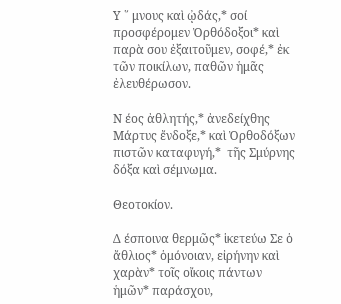Υ ῞ μνους καὶ ᾠδάς,* σοί προσφέρομεν Ὀρθόδοξοι* καὶ παρὰ σου ἐξαιτοῦμεν, σοφέ,* ἐκ τῶν ποικίλων, παθῶν ἡμᾶς ἐλευθέρωσον.

Ν έος ἀθλητής,* ἀνεδείχθης Μάρτυς ἔνδοξε,* καὶ Ὀρθοδόξων πιστῶν καταφυγή,*  τῆς Σμύρνης δόξα καὶ σέμνωμα.

Θεοτοκίον.

Δ έσποινα θερμῶς* ἱκετεύω Σε ὁ ἄθλιος* ὁμόνοιαν, εἰρήνην καὶ χαρὰν* τοῖς οἴκοις πάντων ἡμῶν* παράσχου,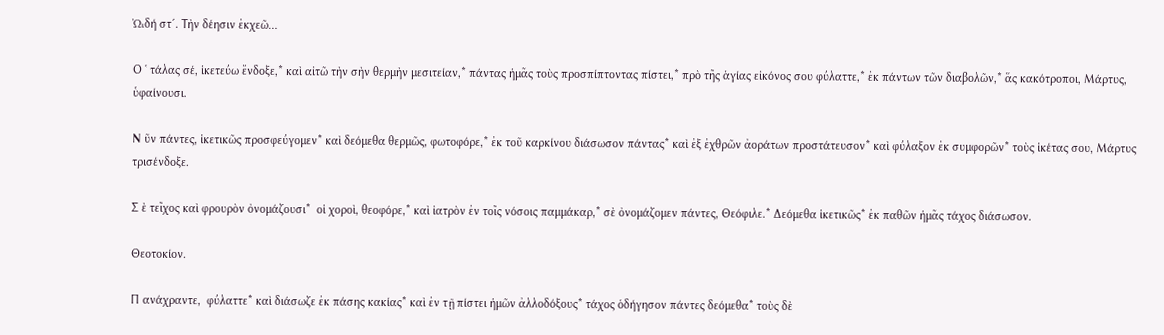ᾨδή στ´. Τὴν δέησιν ἐκχεῶ…

Ο ῾ τάλας σέ, ἱκετεύω ἔνδοξε,* καὶ αἰτῶ τὴν σὴν θερμὴν μεσιτείαν,* πάντας ἡμᾶς τοὺς προσπίπτοντας πίστει,* πρὸ τῆς ἁγίας εἰκόνος σου φύλαττε,* ἐκ πάντων τῶν διαβολῶν,* ἅς κακότροποι, Μάρτυς, ὑφαίνουσι.

Ν ῦν πάντες, ἱκετικῶς προσφεύγομεν* καὶ δεόμεθα θερμῶς, φωτοφόρε,* ἐκ τοῦ καρκίνου διάσωσον πάντας* καὶ ἐξ ἐχθρῶν ἀοράτων προστάτευσον* καὶ φύλαξον ἐκ συμφορῶν* τοὺς ἱκέτας σου, Μάρτυς τρισένδοξε.

Σ ὲ τεῖχος καὶ φρουρὸν ὀνομάζουσι*  οἱ χοροὶ, θεοφόρε,* καὶ ἰατρὸν ἐν τοῖς νόσοις παμμάκαρ,* σὲ ὀνομάζομεν πάντες, Θεόφιλε.* Δεόμεθα ἱκετικῶς* ἐκ παθῶν ἡμᾶς τάχος διάσωσον.

Θεοτοκίον.

Π ανάχραντε,  φύλαττε* καὶ διάσωζε ἐκ πάσης κακίας* καὶ ἐν τῇ πίστει ἡμῶν ἀλλοδόξους* τάχος ὁδήγησον πάντες δεόμεθα* τοὺς δὲ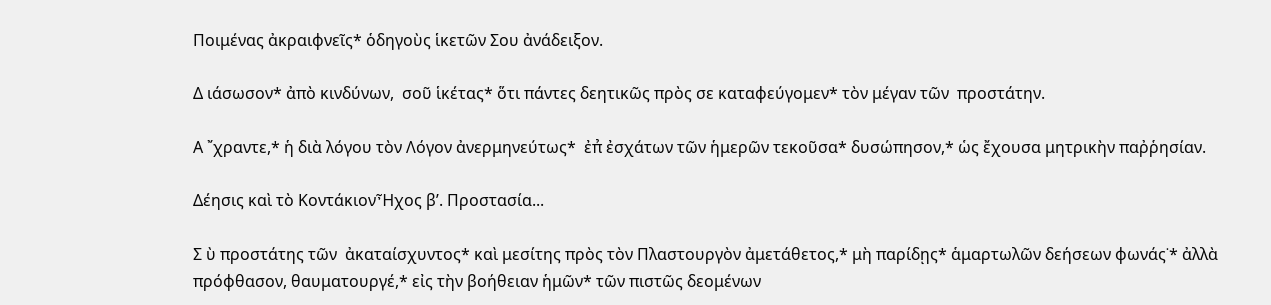Ποιμένας ἀκραιφνεῖς* ὁδηγοὺς ἱκετῶν Σου ἀνάδειξον.

Δ ιάσωσον* ἀπὸ κινδύνων,  σοῦ ἱκέτας* ὅτι πάντες δεητικῶς πρὸς σε καταφεύγομεν* τὸν μέγαν τῶν  προστάτην.

Α ῎χραντε,* ἡ διὰ λόγου τὸν Λόγον ἀνερμηνεύτως*  ἐπ̉ ἐσχάτων τῶν ἡμερῶν τεκοῦσα* δυσώπησον,* ὡς ἔχουσα μητρικὴν παῤῥησίαν.

Δέησις καὶ τὸ ΚοντάκιονἮχος βʹ. Προστασία...

Σ ὺ προστάτης τῶν  ἀκαταίσχυντος* καὶ μεσίτης πρὸς τὸν Πλαστουργὸν ἀμετάθετος,* μὴ παρίδῃς* ἁμαρτωλῶν δεήσεων φωνάς˙* ἀλλὰ πρόφθασον, θαυματουργέ,* εἰς τὴν βοήθειαν ἡμῶν* τῶν πιστῶς δεομένων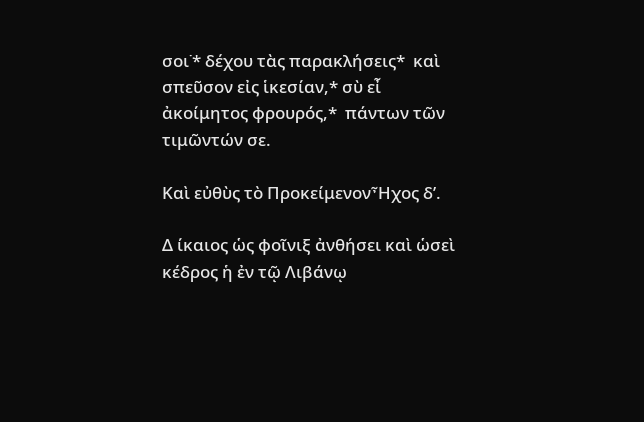σοι˙* δέχου τὰς παρακλήσεις*  καὶ  σπεῦσον εἰς ἱκεσίαν,* σὺ εἶ ἀκοίμητος φρουρός,*  πάντων τῶν τιμῶντών σε.

Καὶ εὐθὺς τὸ ΠροκείμενονἮχος δʹ.

Δ ίκαιος ὡς φοῖνιξ ἀνθήσει καὶ ὡσεὶ κέδρος ἡ ἐν τῷ Λιβάνῳ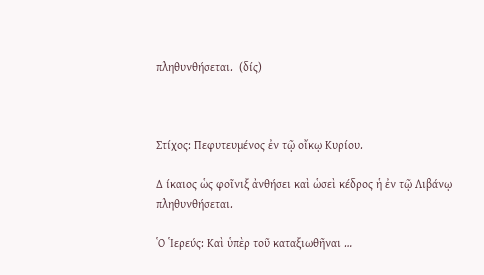πληθυνθήσεται.  (δίς)



Στίχος: Πεφυτευμένος ἐν τῷ οἴκῳ Κυρίου.

Δ ίκαιος ὡς φοῖνιξ ἀνθήσει καὶ ὡσεὶ κέδρος ἡ ἐν τῷ Λιβάνῳ πληθυνθήσεται.

῾Ο ῾Ιερεύς: Καὶ ὑπὲρ τοῦ καταξιωθῆναι …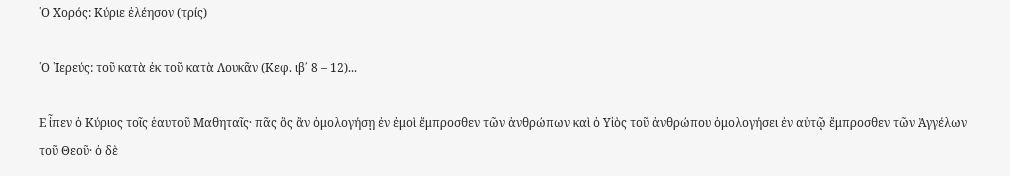῾Ο Χορός: Κύριε ἐλέησον (τρίς)

῾Ο ῾Ιερεύς: τοῦ κατὰ ἐκ τοῦ κατὰ Λουκᾶν (Κεφ. ιβ΄ 8 – 12)...

Ε ἶπεν ὁ Κύριος τοῖς ἑαυτοῦ Μαθηταῖς· πᾶς ὃς ἂν ὁμολογήσῃ ἐν ἐμοὶ ἔμπροσθεν τῶν ἀνθρώπων καὶ ὁ Υἱὸς τοῦ ἀνθρώπου ὁμολογήσει ἐν αὐτῷ ἔμπροσθεν τῶν Ἀγγέλων τοῦ Θεοῦ· ὁ δὲ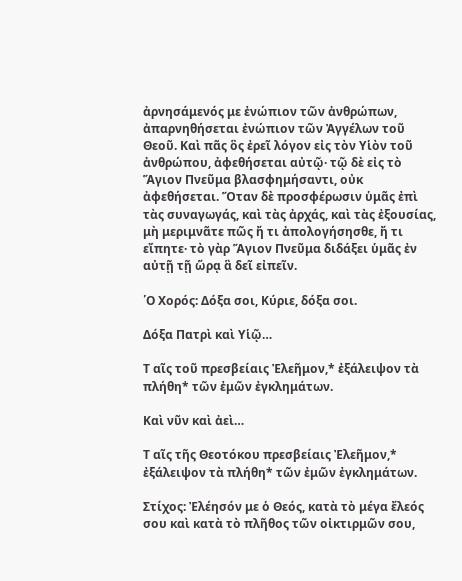ἀρνησάμενός με ἐνώπιον τῶν ἀνθρώπων, ἀπαρνηθήσεται ἐνώπιον τῶν Ἀγγέλων τοῦ Θεοῦ. Καὶ πᾶς ὃς ἐρεῖ λόγον εἰς τὸν Υἱὸν τοῦ ἀνθρώπου, ἀφεθήσεται αὐτῷ· τῷ δὲ εἰς τὸ Ἅγιον Πνεῦμα βλασφημήσαντι, οὐκ ἀφεθήσεται. Ὅταν δὲ προσφέρωσιν ὑμᾶς ἐπὶ τὰς συναγωγάς, καὶ τὰς ἀρχάς, καὶ τὰς ἐξουσίας, μὴ μεριμνᾶτε πῶς ἤ τι ἀπολογήσησθε, ἤ τι εἴπητε· τὸ γὰρ Ἅγιον Πνεῦμα διδάξει ὑμᾶς ἐν αὐτῇ τῇ ὥρᾳ ἃ δεῖ εἰπεῖν.

῾Ο Χορός: Δόξα σοι, Κύριε, δόξα σοι.

Δόξα Πατρὶ καὶ Υἱῷ…

Τ αῖς τοῦ πρεσβείαις Ἐλεῆμον,* ἐξάλειψον τὰ πλήθη* τῶν ἐμῶν ἐγκλημάτων.

Καὶ νῦν καὶ ἀεὶ…

Τ αῖς τῆς Θεοτόκου πρεσβείαις Ἐλεῆμον,* ἐξάλειψον τὰ πλήθη* τῶν ἐμῶν ἐγκλημάτων.

Στίχος: Ἐλέησόν με ὁ Θεός, κατὰ τὸ μέγα ἔλεός σου καὶ κατὰ τὸ πλῆθος τῶν οἰκτιρμῶν σου,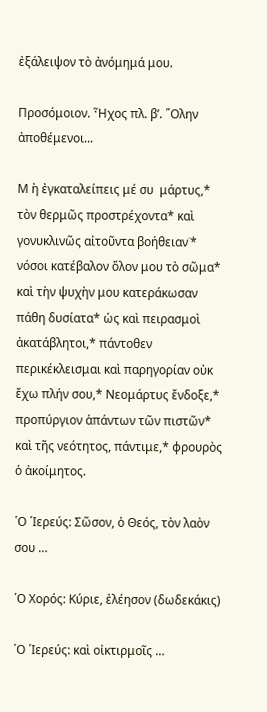ἐξάλειψον τὸ ἀνόμημά μου.

Προσόμοιον. Ἦχος πλ. βʹ. ῞Ολην ἀποθέμενοι...

Μ ὴ ἐγκαταλείπεις μέ συ  μάρτυς,* τὸν θερμῶς προστρέχοντα* καὶ γονυκλινῶς αἰτοῦντα βοήθειαν˙* νόσοι κατέβαλον ὅλον μου τὸ σῶμα* καὶ τὴν ψυχὴν μου κατεράκωσαν πάθη δυσίατα* ὡς καὶ πειρασμοὶ ἀκατάβλητοι,* πάντοθεν περικέκλεισμαι καὶ παρηγορίαν οὐκ ἔχω πλήν σου,* Νεομάρτυς ἔνδοξε,* προπύργιον ἁπάντων τῶν πιστῶν* καὶ τῆς νεότητος, πάντιμε,* φρουρὸς ὁ ἀκοίμητος.

῾Ο ῾Ιερεύς: Σῶσον, ὁ Θεός, τὸν λαὸν σου …

῾Ο Χορός: Κύριε, ἐλέησον (δωδεκάκις)

῾Ο ῾Ιερεύς: καὶ οἰκτιρμοῖς …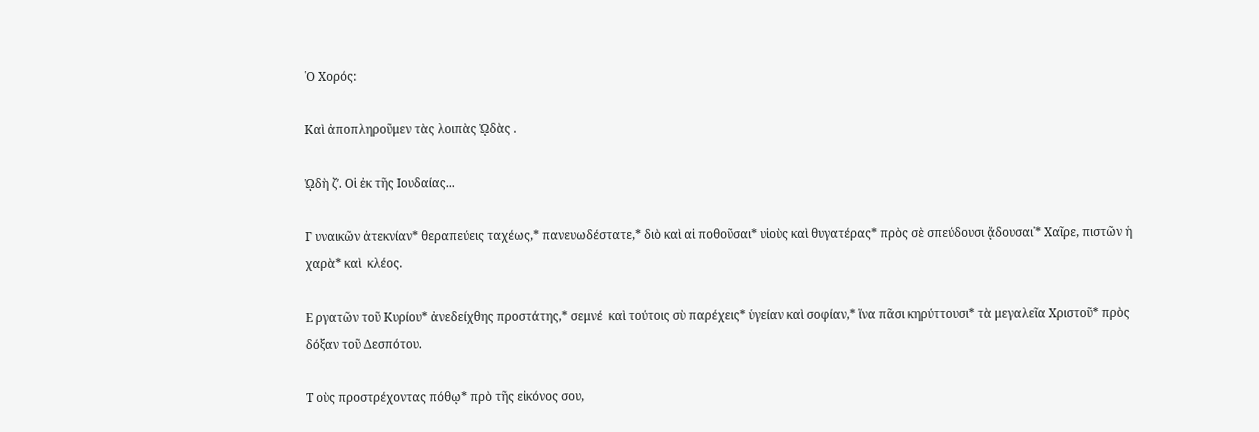῾Ο Χορός:

Καὶ ἀποπληροῦμεν τὰς λοιπὰς ᾨδὰς .

ᾨδὴ ζʹ. Οἱ ἐκ τῆς Ιουδαίας...

Γ υναικῶν ἀτεκνίαν* θεραπεύεις ταχέως,* πανευωδέστατε,* διὸ καὶ αἱ ποθοῦσαι* υἱοὺς καὶ θυγατέρας* πρὸς σὲ σπεύδουσι ᾄδουσαι˙* Χαῖρε, πιστῶν ἡ χαρὰ* καὶ  κλέος.

Ε ργατῶν τοῦ Κυρίου* ἀνεδείχθης προστάτης,* σεμνέ  καὶ τούτοις σὺ παρέχεις* ὑγείαν καὶ σοφίαν,* ἵνα πᾶσι κηρύττουσι* τὰ μεγαλεῖα Χριστοῦ* πρὸς δόξαν τοῦ Δεσπότου.

Τ οὺς προστρέχοντας πόθῳ* πρὸ τῆς εἰκόνος σου,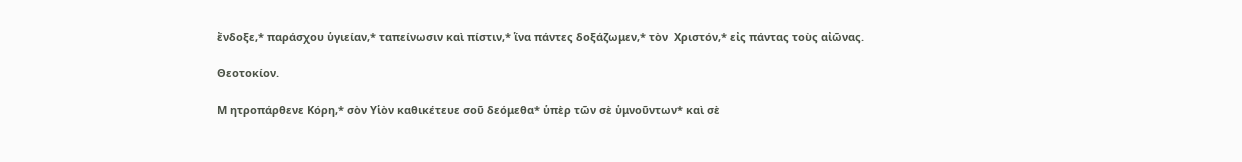ἔνδοξε,* παράσχου ὑγιείαν,* ταπείνωσιν καὶ πίστιν,* ἵνα πάντες δοξάζωμεν,* τὸν  Χριστόν,* εἰς πάντας τοὺς αἰῶνας.

Θεοτοκίον.

Μ ητροπάρθενε Κόρη,* σὸν Υἱὸν καθικέτευε σοῦ δεόμεθα* ὑπὲρ τῶν σὲ ὑμνοῦντων* καὶ σὲ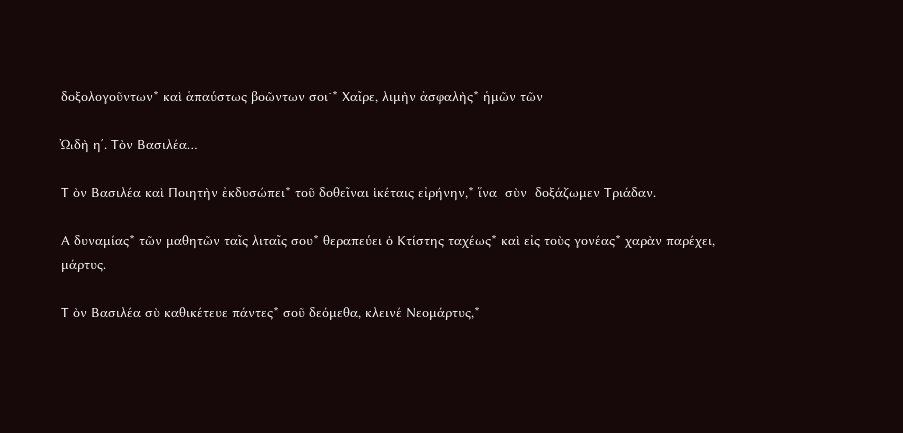δοξολογοῦντων* καὶ ἁπαύστως βοῶντων σοι˙* Χαῖρε, λιμὴν ἀσφαλὴς* ἡμῶν τῶν

ᾨδὴ ηʹ. Τὸν Βασιλέα…

Τ ὸν Βασιλέα καὶ Ποιητὴν ἐκδυσώπει* τοῦ δοθεῖναι ἱκέταις εἰρήνην,* ἵνα  σὺν  δοξάζωμεν Τριάδαν.

Α δυναμίας* τῶν μαθητῶν ταῖς λιταῖς σου* θεραπεύει ὁ Κτίστης ταχέως* καὶ εἰς τοὺς γονέας* χαρὰν παρέχει, μάρτυς.

Τ ὸν Βασιλέα σὺ καθικέτευε πάντες* σοῦ δεόμεθα, κλεινέ Νεομάρτυς,*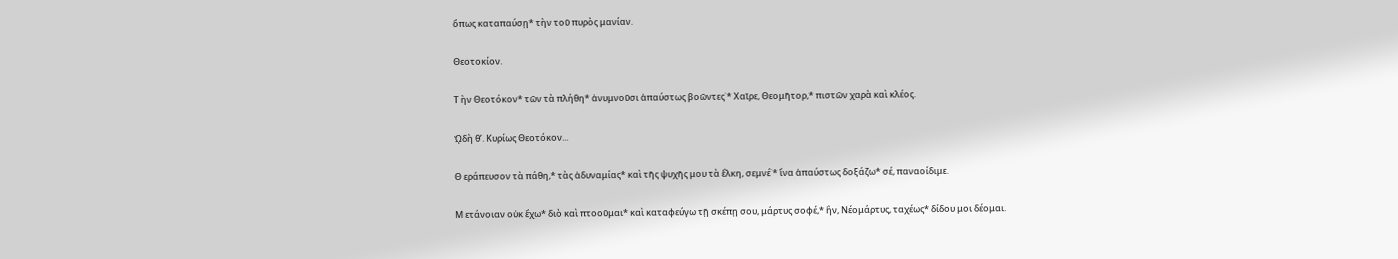ὅπως καταπαύσῃ* τὴν τοῦ πυρὸς μανίαν.

Θεοτοκίον.

Τ ὴν Θεοτόκον* τῶν τὰ πλήθη* ἀνυμνοῦσι ἁπαύστως βοῶντες˙* Χαῖρε, Θεομῆτορ,* πιστῶν χαρὰ καὶ κλέος.

ᾨδὴ θʹ. Κυρίως Θεοτόκον...

Θ εράπευσον τὰ πάθη,* τὰς ἀδυναμίας* καὶ τῆς ψυχῆς μου τὰ ἔλκη, σεμνέ˙* ἵνα ἁπαύστως δοξάζω* σέ, παναοίδιμε.

Μ ετάνοιαν οὐκ ἔχω* διὸ καὶ πτοοῦμαι* καὶ καταφεύγω τῇ σκέπῃ σου, μάρτυς σοφέ,* ἣν, Νέομάρτυς, ταχέως* δίδου μοι δέομαι.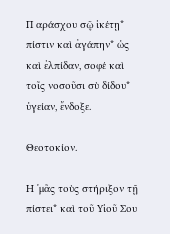Π αράσχου σῷ ἱκέτῃ* πίστιν καὶ ἀγάπην* ὡς καὶ ἐλπίδαν, σοφέ καὶ τοῖς νοσοῦσι σὺ δίδου* ὑγείαν, ἔνδοξε.

Θεοτοκίον.

Η ῾μᾶς τοὺς στήριξον τῇ πίστει* καὶ τοῦ Υἱοῦ Σου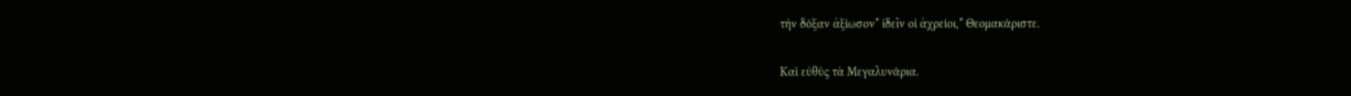τὴν δόξαν ἀξίωσον* ἰδεῖν οἱ ἀχρείοι,* Θεομακάριστε.

Καὶ εὐθὺς τὰ Μεγαλυνάρια.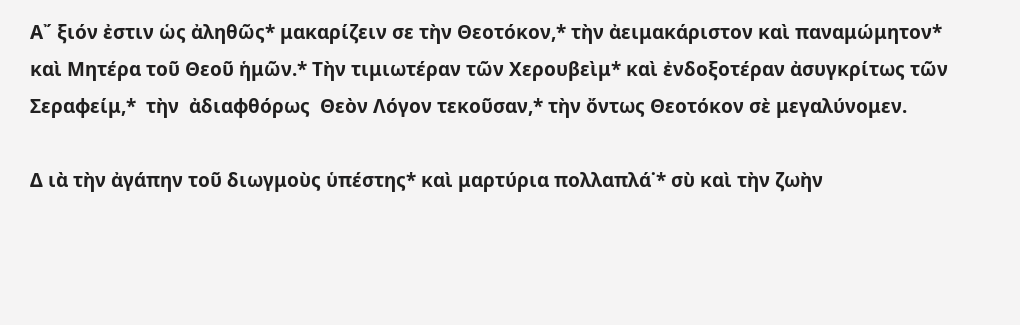Α῎ ξιόν ἐστιν ὡς ἀληθῶς* μακαρίζειν σε τὴν Θεοτόκον,* τὴν ἀειμακάριστον καὶ παναμώμητον* καὶ Μητέρα τοῦ Θεοῦ ἡμῶν.* Τὴν τιμιωτέραν τῶν Χερουβεὶμ* καὶ ἐνδοξοτέραν ἀσυγκρίτως τῶν Σεραφείμ,*  τὴν  ἀδιαφθόρως  Θεὸν Λόγον τεκοῦσαν,* τὴν ὄντως Θεοτόκον σὲ μεγαλύνομεν.

Δ ιὰ τὴν ἀγάπην τοῦ διωγμοὺς ὑπέστης* καὶ μαρτύρια πολλαπλά˙* σὺ καὶ τὴν ζωὴν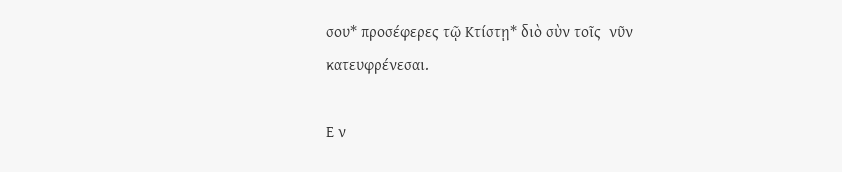σου* προσέφερες τῷ Κτίστῃ* διὸ σὺν τοῖς  νῦν κατευφρένεσαι.

Ε ν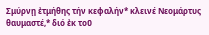Σμύρνῃ ἐτμήθης τήν κεφαλήν* κλεινέ Νεομάρτυς  θαυμαστέ,* διό ἐκ τοῦ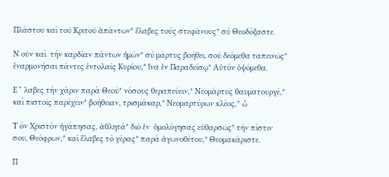Πλάστου καί τοῦ Κριτοῦ ἁπάντων* ἔλαβες τούς στεφάνους* σύ Θεοδόξαστε.

Ν οῦν καὶ  τὴν καρδίαν πάντων ἡμῶν* σύ μάρτυς βοήθει, σοῦ δεόμεθα ταπεινῶς* ἐναρμονήσαι πάντες ἐντολαῖς Κυρίου,* ἵνα ἐν Παραδείσῳ* Αὐτόν ὀψόμεθα.

Ε ῎ λαβες τὴν χάριν παρὰ Θεοῦ* νόσους θεραπεύειν,* Νεομάρτυς θαυματουργέ,* καὶ πιστοῖς παρέχειν* βοήθειαν, τρισμάκαρ,* Νεομαρτύρων κλέος,* ὦ

Τ όν Χριστόν ἠγάπησας, ἀθλητά* διό ἐν  ὁμολόγησας εὐθαρσῶς* τήν πίστιν σου, Θεόφρων,* καί ἔλαβες τό γέρας* παρά ἀγωνοθέτου,* Θεομακάριστε.

Π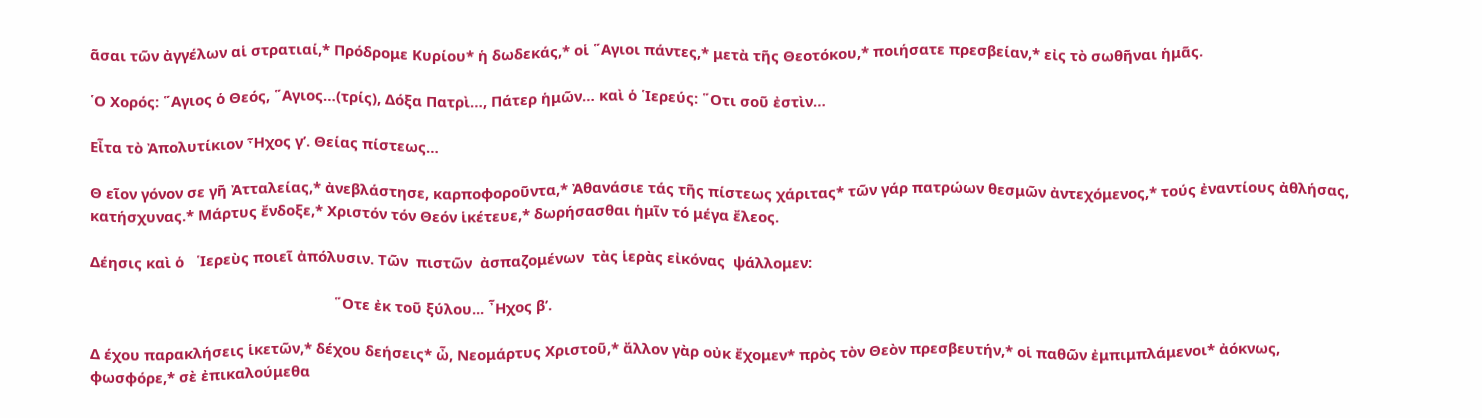ᾶσαι τῶν ἀγγέλων αἱ στρατιαί,* Πρόδρομε Κυρίου* ἡ δωδεκάς,* οἱ ῞Αγιοι πάντες,* μετὰ τῆς Θεοτόκου,* ποιήσατε πρεσβείαν,* εἰς τὸ σωθῆναι ἡμᾶς.

῾Ο Χορός: ῞Αγιος ὁ Θεός, ῞Αγιος…(τρίς), Δόξα Πατρὶ…, Πάτερ ἡμῶν… καὶ ὁ ῾Ιερεύς: ῞Οτι σοῦ ἐστὶν…

Εἶτα τὸ Ἀπολυτίκιον Ἦχος γ’. Θείας πίστεως…

Θ εῖον γόνον σε γῆ Ἀτταλείας,* ἀνεβλάστησε, καρποφοροῦντα,* Ἀθανάσιε τάς τῆς πίστεως χάριτας* τῶν γάρ πατρώων θεσμῶν ἀντεχόμενος,* τούς ἐναντίους ἀθλήσας, κατήσχυνας.* Μάρτυς ἔνδοξε,* Χριστόν τόν Θεόν ἱκέτευε,* δωρήσασθαι ἡμῖν τό μέγα ἔλεος.

Δέησις καὶ ὁ   ῾Ιερεὺς ποιεῖ ἀπόλυσιν. Τῶν  πιστῶν  ἀσπαζομένων  τὰς ἱερὰς εἰκόνας  ψάλλομεν:

                                                             ῞Οτε ἐκ τοῦ ξύλου... ῏Ηχος βʹ.

Δ έχου παρακλήσεις ἱκετῶν,* δέχου δεήσεις* ὦ, Νεομάρτυς Χριστοῦ,* ἄλλον γὰρ οὐκ ἔχομεν* πρὸς τὸν Θεὸν πρεσβευτήν,* οἱ παθῶν ἐμπιμπλάμενοι* ἀόκνως, φωσφόρε,* σὲ ἐπικαλούμεθα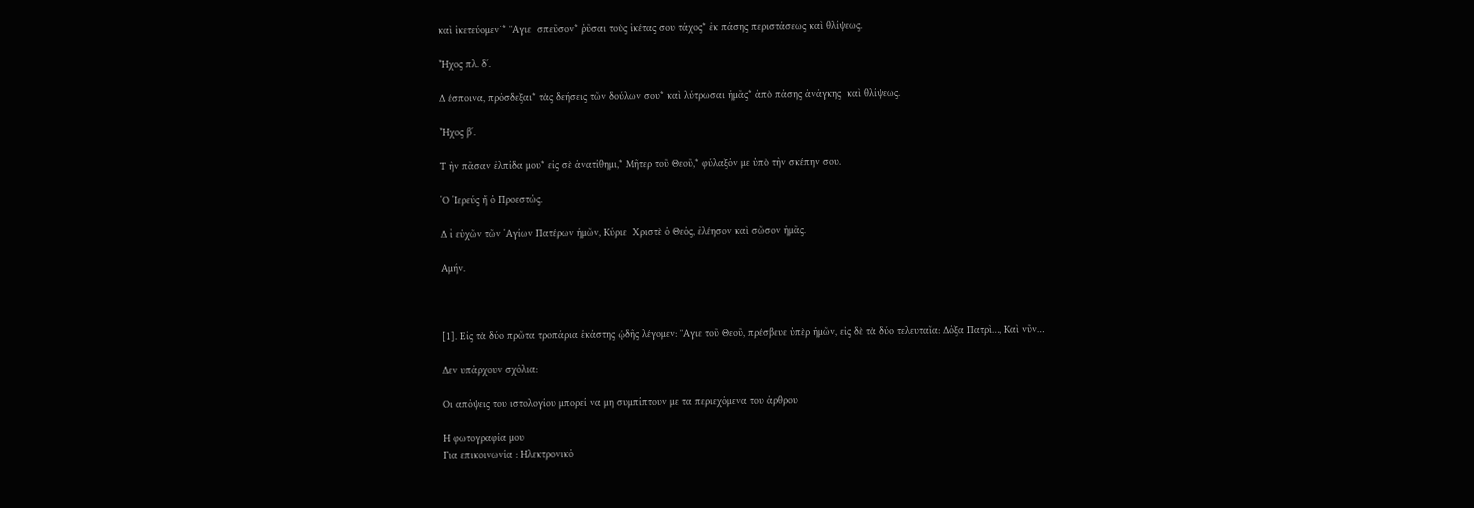καὶ ἱκετεύομεν˙* ῞Αγιε  σπεῦσον* ῥῦσαι τοὺς ἱκέτας σου τάχος* ἐκ πάσης περιστάσεως καὶ θλίψεως.

῏Ηχος πλ. δʹ.

Δ έσποινα, πρόσδεξαι* τὰς δεήσεις τῶν δούλων σου* καὶ λύτρωσαι ἡμᾶς* ἀπὸ πάσης ἀνάγκης  καὶ θλίψεως.

῏Ηχος βʹ.

Τ ὴν πᾶσαν ἐλπίδα μου* εἰς σὲ ἀνατίθημι,* Μῆτερ τοῦ Θεοῦ,* φύλαξόν με ὑπὸ τὴν σκέπην σου.

῾Ο ῾Ιερεύς ἤ ὁ Προεστώς.

Δ ι̉ εὐχῶν τῶν ῾Αγίων Πατέρων ἡμῶν, Κύριε  Χριστὲ ὁ Θεός, ἐλέησον καὶ σῶσον ἡμᾶς.

Αμήν.



[1]. Εἰς τὰ δύο πρῶτα τροπάρια ἑκάστης ᾠδῆς λέγομεν: ῞Αγιε τοῦ Θεοῦ, πρέσβευε ὑπὲρ ἡμῶν, εἰς δὲ τὰ δύο τελευταῖα: Δόξα Πατρὶ…, Καὶ νῦν…

Δεν υπάρχουν σχόλια:

Oι απόψεις του ιστολογίου μπορεί να μη συμπίπτουν με τα περιεχόμενα του άρθρου

Η φωτογραφία μου
Για επικοινωνία : Ηλεκτρονικό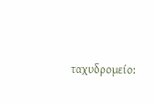ταχυδρομείο: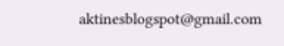aktinesblogspot@gmail.com